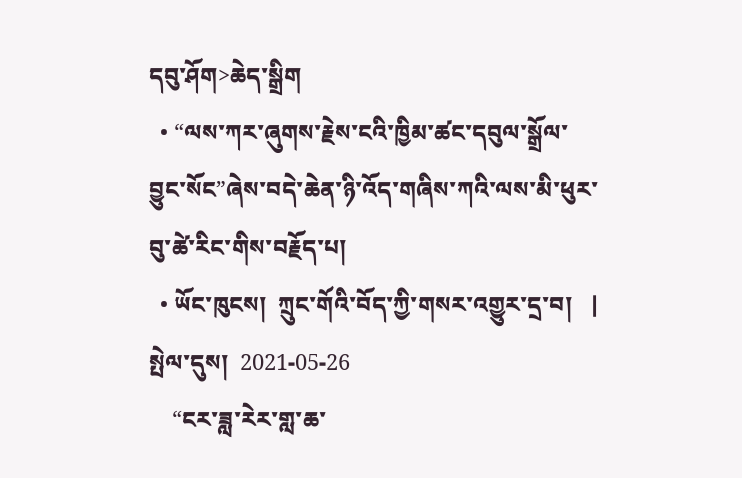དབུ་ཤོག>ཆེད་སྒྲིག
  • “ལས་ཀར་ཞུགས་རྗེས་ངའི་ཁྱིམ་ཚང་དབུལ་སྒྲོལ་བྱུང་སོང”ཞེས་བདེ་ཆེན་ཉི་འོད་གཞིས་ཀའི་ལས་མི་ཕུར་བུ་ཚེ་རིང་གིས་བརྗོད་པ།
  • ཡོང་ཁུངས།  ཀྲུང་གོའི་བོད་ཀྱི་གསར་འགྱུར་དྲ་བ།   |     སྤེལ་དུས།  2021-05-26
    “ངར་ཟླ་རེར་གླ་ཆ་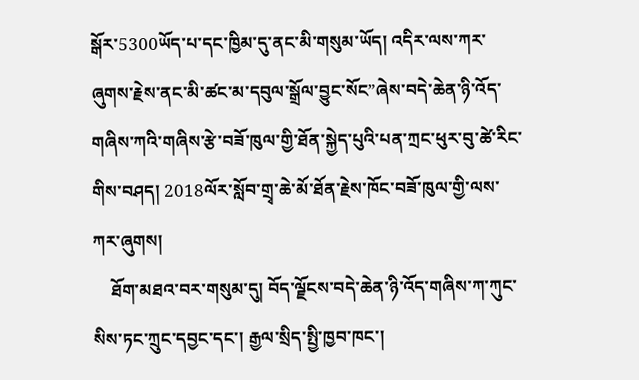སྒོར་5300ཡོད་པ་དང་ཁྱིམ་དུ་ནང་མི་གསུམ་ཡོད། འདིར་ལས་ཀར་ཞུགས་རྗེས་ནང་མི་ཚང་མ་དབུལ་སྒྲོལ་བྱུང་སོང”ཞེས་བདེ་ཆེན་ཉི་འོད་གཞིས་ཀའི་གཞིས་རྩེ་བཟོ་ཁུལ་གྱི་ཐོན་སྐྱེད་པུའི་པན་ཀྲང་ཕུར་བུ་ཚེ་རིང་གིས་བཤད། 2018ལོར་སློབ་གྲྭ་ཆེ་མོ་ཐོན་རྗེས་ཁོང་བཟོ་ཁུལ་གྱི་ལས་ཀར་ཞུགས།
    ཐོག་མཐའ་བར་གསུམ་དུ། བོད་ལྗོངས་བདེ་ཆེན་ཉི་འོད་གཞིས་ཀ་ཀུང་སིས་ཏང་ཀྲུང་དབྱང་དང་། རྒྱལ་སྲིད་སྤྱི་ཁྱབ་ཁང་།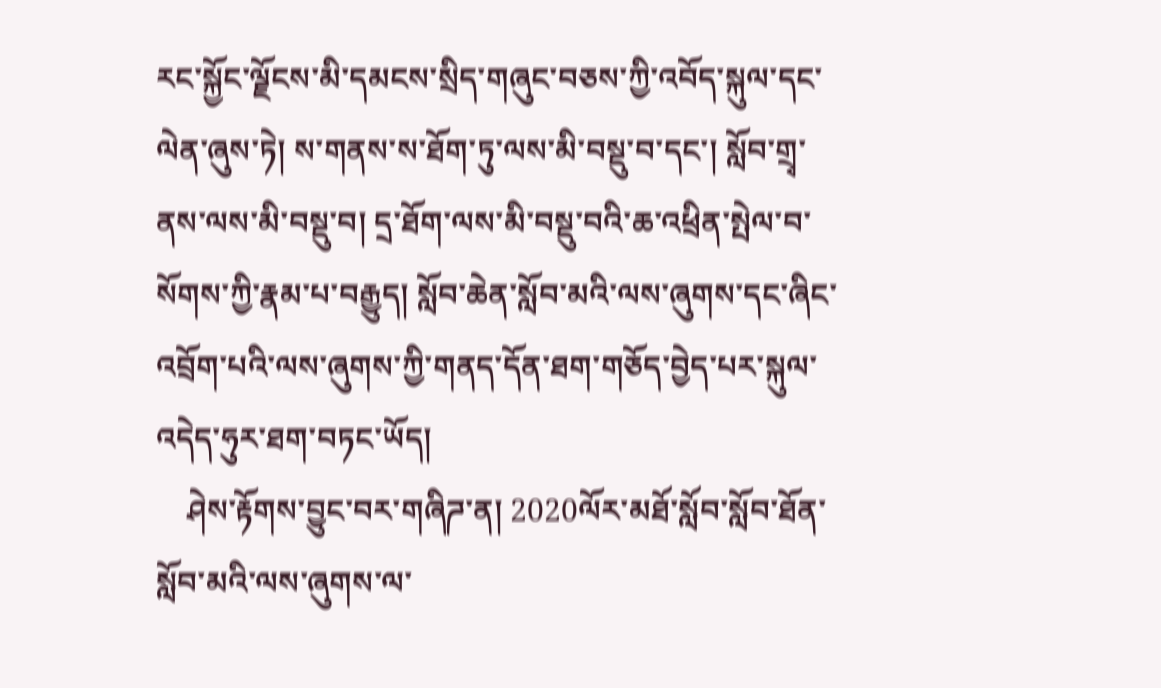རང་སྐྱོང་ལྗོངས་མི་དམངས་སྲིད་གཞུང་བཅས་ཀྱི་འབོད་སྐུལ་དང་ལེན་ཞུས་ཏེ། ས་གནས་ས་ཐོག་ཏུ་ལས་མི་བསྡུ་བ་དང་། སློབ་གྲྭ་ནས་ལས་མི་བསྡུ་བ། དྲ་ཐོག་ལས་མི་བསྡུ་བའི་ཆ་འཕྲིན་སྤེལ་བ་སོགས་ཀྱི་རྣམ་པ་བརྒྱུད། སློབ་ཆེན་སློབ་མའི་ལས་ཞུགས་དང་ཞིང་འབྲོག་པའི་ལས་ཞུགས་ཀྱི་གནད་དོན་ཐག་གཅོད་བྱེད་པར་སྐུལ་འདེད་ཧུར་ཐག་བཏང་ཡོད།
    ཤེས་རྟོགས་བྱུང་བར་གཞིཌ་ན། 2020ལོར་མཐོ་སློབ་སློབ་ཐོན་སློབ་མའི་ལས་ཞུགས་ལ་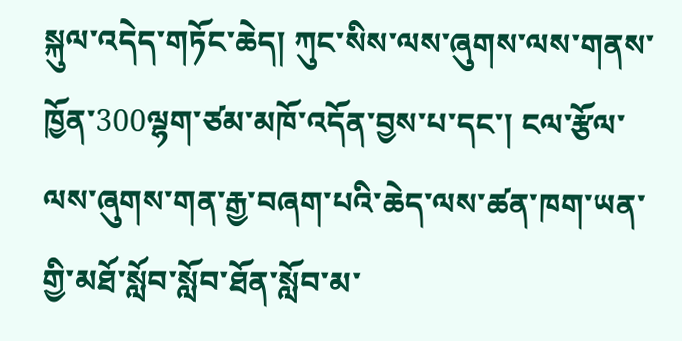སྐུལ་འདེད་གཏོང་ཆེད། ཀུང་སིས་ལས་ཞུགས་ལས་གནས་ཁྱོན་300ལྷག་ཙམ་མཁོ་འདོན་བྱས་པ་དང་། ངལ་རྩོལ་ལས་ཞུགས་གན་རྒྱ་བཞག་པའི་ཆེད་ལས་ཚན་ཁག་ཡན་གྱི་མཐོ་སློབ་སློབ་ཐོན་སློབ་མ་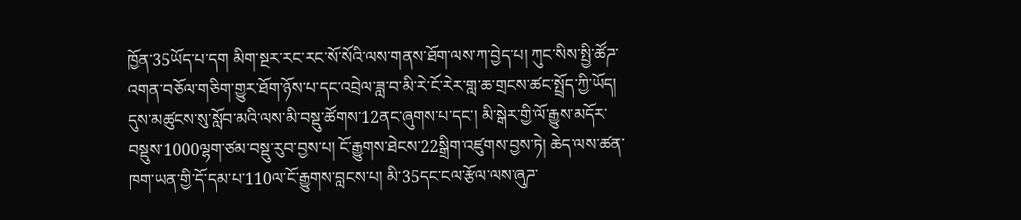ཁྱོན་35ཡོད་པ་དག མིག་སྔར་རང་རང་སོ་སོའི་ལས་གནས་ཐོག་ལས་ཀ་བྱེད་པ། ཀུང་སིས་སྤྱི་ཚོཌ་འགན་བཅོལ་གཅིག་གྱུར་ཐོག་ཉོས་པ་དང་འབྲེལ་ཟླ་བ་མི་རེ་ངོ་རེར་གླ་ཆ་གྲངས་ཚང་སྤྲོད་ཀྱི་ཡོད། དུས་མཚུངས་སུ་སློབ་མའི་ལས་མི་བསྡུ་ཚོགས་12ནང་ཞུགས་པ་དང་། མི་སྒེར་གྱི་ལོ་རྒྱུས་མདོར་བསྡུས་1000ལྷག་ཙམ་བསྡུ་རུབ་བྱས་པ། ངོ་རྒྱུགས་ཐེངས་22སྒྲིག་འཛུགས་བྱས་ཏེ། ཆེད་ལས་ཚན་ཁག་ཡན་གྱི་དོ་དམ་པ་110ལ་ངོ་རྒྱུགས་བླངས་པ། མི་35དང་ངལ་རྩོལ་ལས་ཞུཌ་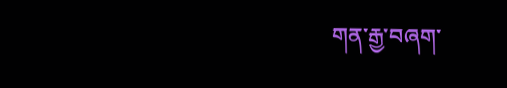གན་རྒྱ་བཞག་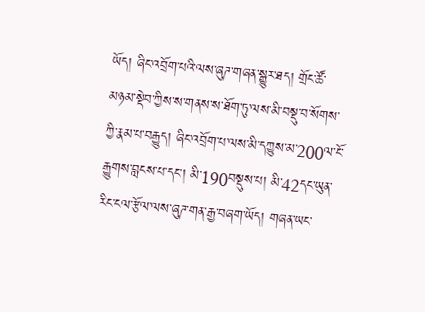ཡོད། ཞིང་འབྲོག་པའི་ལས་ཞུཌ་གཞན་སྒྱུར་ཐད། གྲོང་ཚོ་མཉམ་སྡེབ་ཀྱིས་ས་གནས་ས་ཐོག་ཏུ་ལས་མི་བསྡུ་བ་སོགས་ཀྱི་རྣམ་པ་བརྒྱུད། ཞིང་འབྲོག་པ་ལས་མི་དཀྱུས་མ་200ལ་ངོ་རྒྱུགས་བླངས་པ་དང་། མི་190བསྡུས་པ། མི་42དང་ཡུན་རིང་ངལ་རྩོལ་ལས་ཞུཌ་གན་རྒྱ་བཞག་ཡོད། གཞན་ཡང་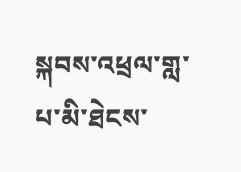སྐབས་འཕྲལ་གླ་པ་མི་ཐེངས་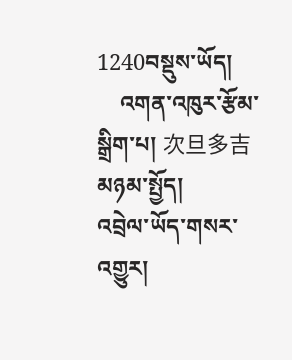1240བསྡུས་ཡོད།
    འགན་འཁུར་རྩོམ་སྒྲིག་པ། 次旦多吉
མཉམ་སྤྱོད།
འབྲེལ་ཡོད་གསར་འགྱུར།